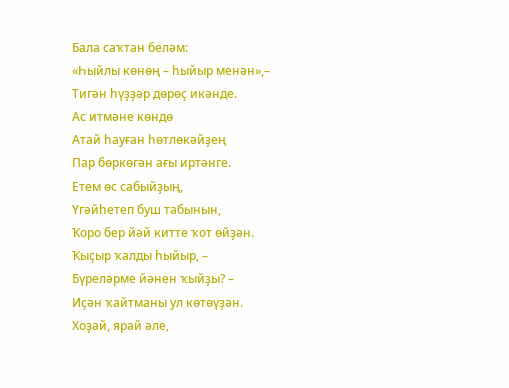Бала саҡтан беләм:
«Һыйлы көнөң – һыйыр менән»,–
Тигән һүҙҙәр дөрөҫ икәнде.
Ас итмәне көндө
Атай һауған һөтлөкәйҙең
Пар бөркөгән ағы иртәнге.
Етем өс сабыйҙың,
Үгәйһетеп буш табынын,
Ҡоро бер йәй китте ҡот өйҙән.
Ҡыҫыр ҡалды һыйыр, –
Бүреләрме йәнен ҡыйҙы? –
Иҫән ҡайтманы ул көтөүҙән.
Хоҙай, ярай әле,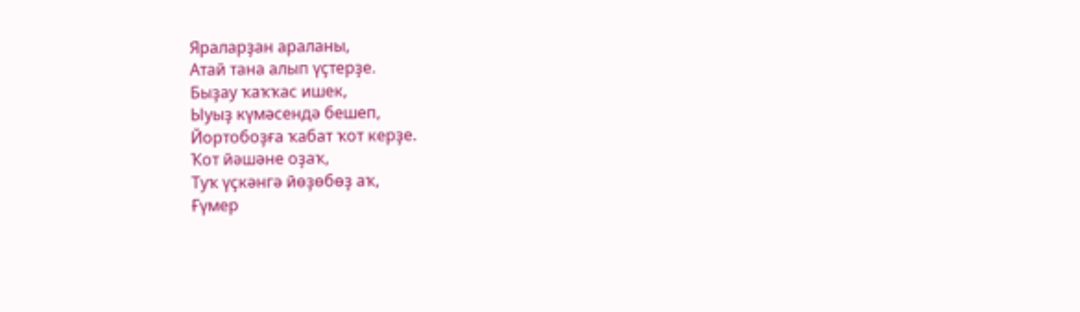Яраларҙан араланы,
Атай тана алып үҫтерҙе.
Быҙау ҡаҡҡас ишек,
Ыуыҙ күмәсендә бешеп,
Йортобоҙға ҡабат ҡот керҙе.
Ҡот йәшәне оҙаҡ,
Туҡ үҫкәнгә йөҙөбөҙ аҡ,
Ғүмер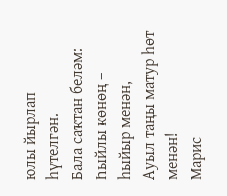юлы йырлап һүтелгән.
Бала саҡтан беләм:
Һыйлы көнөң – һыйыр менән,
Ауыл таңы матур һөт менән!
Марис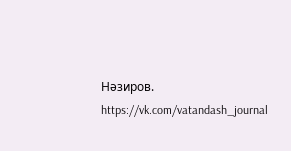Нәзиров.
https://vk.com/vatandash_journal